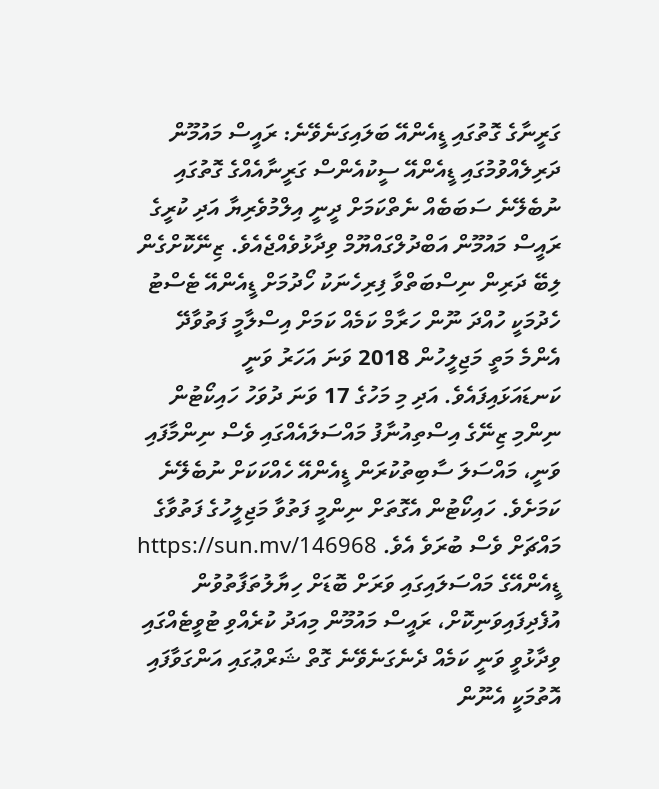ގަރީނާގެ ގޮތުގައި ޑީއެންއޭ ބަލައިގަނެވޭނެ: ރައީސް މައުމޫން
ދަރިލެއްވުމުގައި ޑީއެންއޭ ސީކުއެންސް ގަރީނާއެއްގެ ގޮތުގައި ނުބެލޭނެ ސަބަބެއް ނެތްކަމަށް ދީނީ އިލްމުވެރިޔާ އަދި ކުރީގެ ރައީސް މައުމޫން އަބްދުލްގައްޔޫމް ވިދާޅުވެއްޖެއެވެ. ޒިނޭކޮށްގެން ލިބޭ ދަރިން ނިސްބަތްވާ ފިރިހެނަކު ހޯދުމަށް ޑީއެންއޭ ޓެސްޓު ހެދުމަކީ ހުއްދަ ނޫން ހަރާމް ކަމެއް ކަމަށް އިސްލާމީ ފަތުވާދޭ އެންމެ މަތީ މަޖިލީހުން 2018 ވަނަ އަހަރު ވަނީ ކަނޑައަޅައިފައެވެ. އަދި މި މަހުގެ 17 ވަނަ ދުވަހު ހައިކޯޓުން ނިންމި ޒިނޭގެ އިސްތިއުނާފު މައްސަލައެއްގައި ވެސް ނިންމާފައި ވަނީ، މައްސަލަ ސާބިތުކުރަން ޑީއެންއޭ ހެއްކަކަށް ނުބެލޭނެ ކަމަށެވެ. ހައިކޯޓުން އެގޮތަށް ނިންމީ ފަތުވާ މަޖިލީހުގެ ފަތުވާގެ މައްޗަށް ވެސް ބުރަވެ އެވެ. https://sun.mv/146968 ޑީއެންއޭގެ މައްސަލައިގައި ވަރަށް ބޮޑަށް ހިޔާލުތަފާތުވުން އުފެދިފައިވަނިކޮށް، ރައީސް މައުމޫން މިއަދު ކުރެއްވި ޓުވީޓެއްގައި ވިދާޅުވީ ވަނީ ކަމެއް ދެނެގަނެވޭނެ ގޮތް ޝަރްޢުގައި އަންގަވާފައި އޮތުމަކީ އެނޫން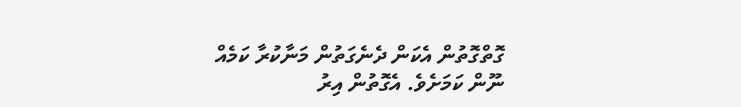ގޮތްގޮތުން އެކަން ދެނެގަތުން މަނާކުރާ ކަމެއް ނޫން ކަމަށެވެ. އެގޮތުން އިރު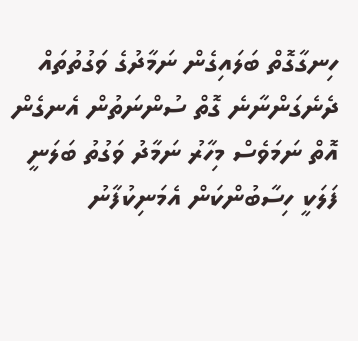ހިނގާގޮތް ބަލައިގެން ނަމާދުގެ ވަގުތުތައް ދެނެގަންނާނެ ގޮތް ސުންނަތުން އެނގެން އޮތް ނަމަވެސް މިހާރު ނަމާދު ވަގުތު ބަލަނީ ފަލަކީ ހިސާބުންކަން އެމަނިކުފާނު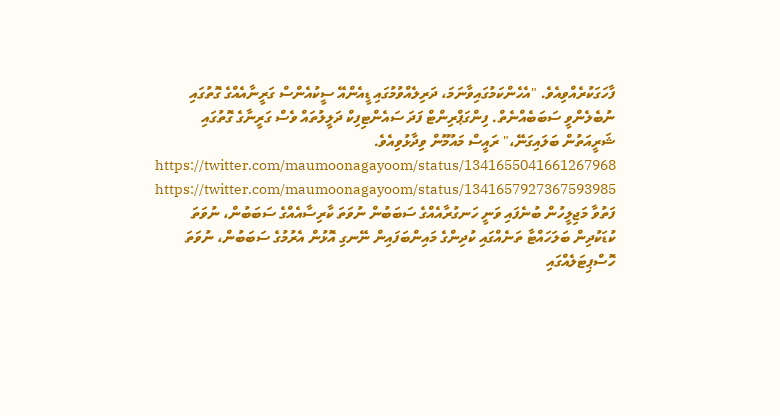ފާހަގަކުރެއްވިއެވެ. "އެހެންކަމުގައިވާނަމަ، ދަރިލެއްވުމުގައި ޑީއެންއޭ ސީކުއެންސް ގަރީނާއެއްގެ ގޮތުގައި ނުބެލެންވީ ސަބަބެއްނެތް. ފިންގަޕްރިންޓް ފަދަ ސައެންޓިފިކް ދަލީލުތައް ވެސް ގަރީނާގެ ގޮތުގައި ޝަރީއަތުން ބަލައިގަނޭ،" ރައީސް މައުމޫން ވިދާޅުވިއެވެ. https://twitter.com/maumoonagayoom/status/1341655041661267968 https://twitter.com/maumoonagayoom/status/1341657927367593985 ފަތުވާ މަޖިލީހުން ބުނެފައި ވަނީ ހަނގުރާއެއްގެ ސަބަބުން ނުވަތަ ކާރިސާއެއްގެ ސަބަބުން، ނުވަތަ ކުޑަކުދިން ބަލަހައްޓާ ތަނެއްގައި ކުދިންގެ މައިންބަފައިން ނޭނގި އޮޅުން އެރުމުގެ ސަބަބުން، ނުވަތަ ހޮސްޕިޓަލެއްގައި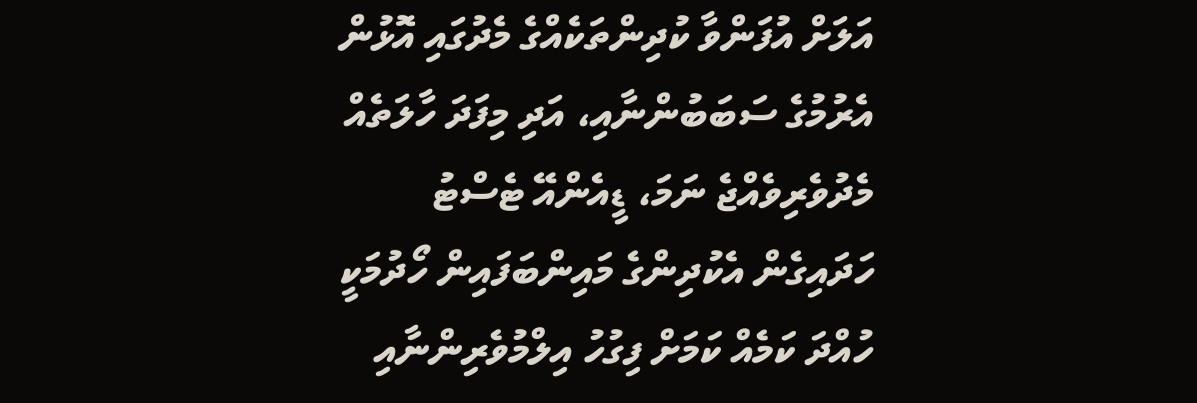އަލަށް އުފަންވާ ކުދިންތަކެއްގެ މެދުގައި އޮޅުން އެރުމުގެ ސަބަބުންނާއި، އަދި މިފަދަ ހާލަތެއް މެދުވެރިވެއްޖެ ނަމަ، ޑީއެންއޭ ޓެސްޓު ހަދައިގެން އެކުދިންގެ މައިންބަފައިން ހޯދުމަކީ ހުއްދަ ކަމެއް ކަމަށް ފިގުހު އިލްމުވެރިންނާއި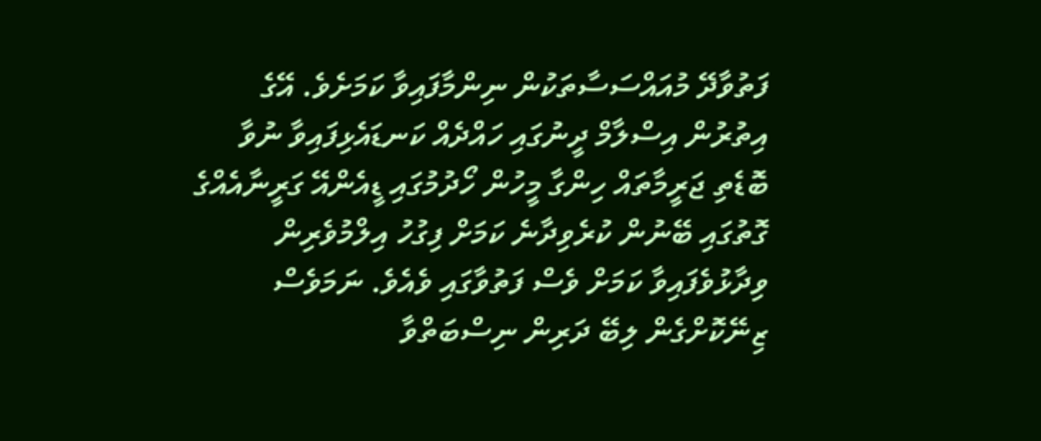ފަތުވާދޭ މުއައްސަސާތަކުން ނިންމާފައިވާ ކަމަށެވެ. އޭގެ އިތުރުން އިސްލާމް ދީނުގައި ހައްދެއް ކަނޑައެޅިފައިވާ ނުވާ ބޮޑެތި ޖަރީމާތައް ހިންގާ މީހުން ހޯދުމުގައި ޑީއެންއޭ ގަރީނާއެއްގެ ގޮތުގައި ބޭނުން ކުރެވިދާނެ ކަމަށް ފިގުހު އިލްމުވެރިން ވިދާޅުވެފައިވާ ކަމަށް ވެސް ފަތުވާގައި ވެއެވެ. ނަމަވެސް ޒިނޭކޮށްގެން ލިބޭ ދަރިން ނިސްބަތްވާ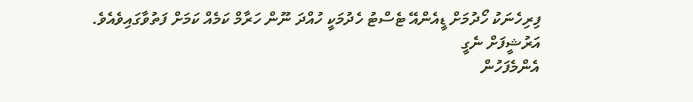ފިރިހެނަކު ހޯދުމަށް ޑީއެންއޭ ޓެސްޓު ހެދުމަކީ ހުއްދަ ނޫން ހަރާމް ކަމެއް ކަމަށް ފަތުވާގައިވެއެވެ.
އަރުޝީފަށް ނެގީ
އެންމެފަހުން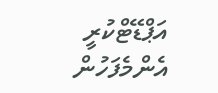އަޕްޑޭޓްކުރީ
އެންމެފަހުން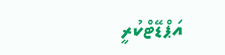އަޕްޑޭޓްކުރީ